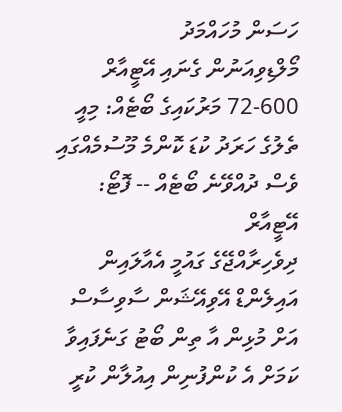ހަސަން މުހައްމަދު
މޯލްޑިވިއަނުން ގެނައި އޭޓީއާރް 600-72 މަރުކައިގެ ބޯޓެއް: މިއީ ތެލުގެ ހަރަދު ކުޑަ ކޮންމެ މޫސުމެއްގައި ވެސް ދުއްވޭނެ ބޯޓެއް -- ފޮޓޯ: އޭޓީއާރް
ދިވެހިރާއްޖޭގެ ގައުމީ އެއާލައިން އައިލެންޑް އޭވިއޭޝަން ސާވިސާސް އަށް މުޅިން އާ ތިން ބޯޓު ގަނެފައިވާ ކަމަށް އެ ކުންފުނިން އިއުލާން ކުރީ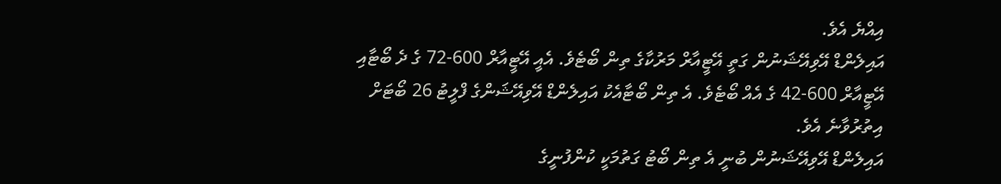އިއްޔެ އެވެ.
އައިލެންޑް އޭވިއޭޝަނުން ގަތީ އޭޓީއާރް މަރުކާގެ ތިން ބޯޓެވެ. އެއީ އޭޓީއާރް 600-72 ގެ ދެ ބޯޓާއި އޭޓީއާރް 600-42 ގެ އެއް ބޯޓެވެ. އެ ތިން ބޯޓާއެކު އައިލެންޑް އޭވިއޭޝަންގެ ފްލީޓު 26 ބޯޓަށް އިތުރުވާނެ އެވެ.
އައިލެންޑް އޭވިއޭޝަނުން ބުނީ އެ ތިން ބޯޓު ގަތުމަކީ ކުންފުނީގެ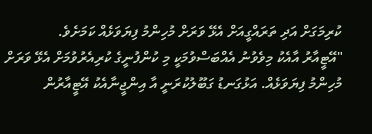ކުރިމަގަށް އަދި ތަރައްގީއަށް އެޅޭ ވަރަށް މުހިންމު ފިޔަވަޅެއް ކަމަށެވެ.
"އޭޓީއާރު އާއެކު މިވެވުނު އެއްބަސްވުމަކީ މި ކުންފުނީގެ ކުރިއެރުވުމަށް އެޅޭ ވަރަށް މުހިންމު ފިޔަވަޅެއް. އަޅުގަނޑު ގަބޫލުކުރަނީ އާ އިންޖީނާއެކު އޭޓީއާރުން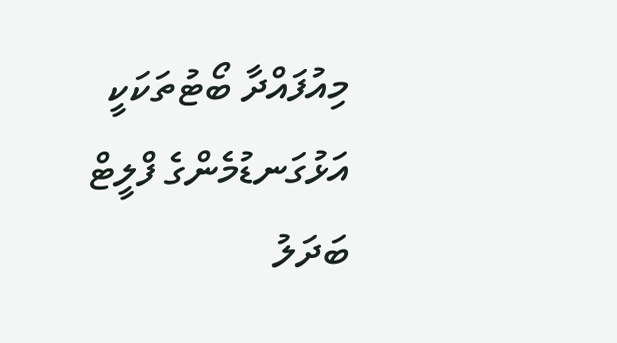މިއުފައްދާ ބޯޓުތަކަކީ އަޅުގަނޑުމެންގެ ފްލީޓް ބަދަލު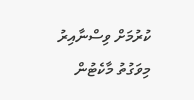ކުރުމަށް ވިސްނާއިރު މިވަގުތު މާކެޓުން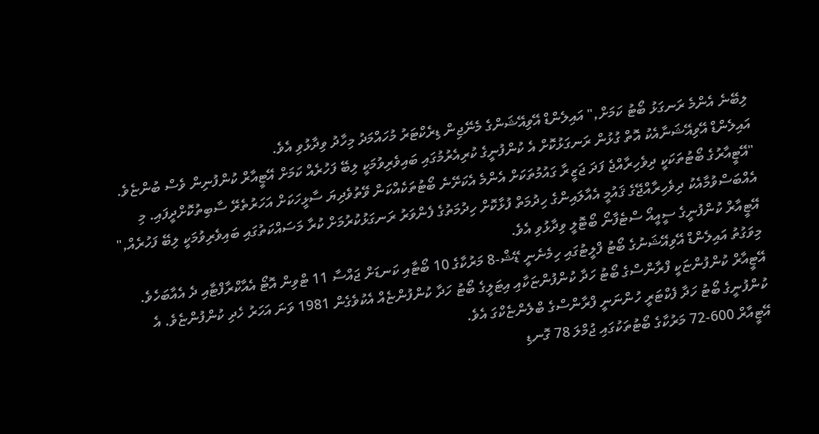ލިބޭނެ އެންމެ ރަނގަޅު ބޯޓު ކަމަށް," އައިލެންޑް އޭވިއޭޝަންގެ މެނޭޖިން ޑިރެކްޓަރު މުހައްމަދު މިހާދު ވިދާޅުވި އެވެ.
އައިލެންޑް އޭވިއޭޝަނާއެކު އޮތް ގުޅުން ރަނގަޅުކޮށް އެ ކުންފުނީގެ ކުރިއެރުމުގައި ބައިވެރިވުމަކީ ލިބޭ ފަހުރެއް ކަމަށް އޭޓީއާރް ކުންފުނިން ވެސް ބުންޏެވެ.
"އޭޓީއާރުގެ ބޯޓުތަކަކީ ދިވެހިރާއްޖެ ފަދަ ޖަޒީރާ ގައުމުތަކަށް އެންމެ އެކަށޭނެ ބޯޓުތަކެއްކަން ވޭތުވެދިޔަ ސާޅީހަކަށް އަހަރުތެރޭ ސާބިތުކޮށްދީފައި. މި އެއްބަސްވުމާއެކު ދިވެހިރާއްޖޭގެ ޤައުމީ އެއާލައިންގެ ހިދުމަތް ފުޅާކޮށް ހިދުމަތުގެ ފެންވަރު ރަނގަޅުކުރުމަށް ކުރާ މަސައްކަތުގައި ބައިވެރިވުމަކީ ލިބޭ ފަހުރެއް," އޭޓީއާރް ކުންފުނީގެ ސީއީއޯ ސްޓެފާނޯ ބޯޓޮލީ ވިދާޅުވި އެވެ.
މިވަގުތު އައިލެންޑް އޭވިއޭޝަނުގެ ބޯޓު ފްލީޓުގައި ހިމެނެނީ ޑޭޝް-8 މަރުކާގެ 10 ބޯޓާއި ކަނޑަށް ޖައްސާ 11 ޓްވިން އޮޓޯ އެއާކްރާފްޓާއި ދެ އެއާބަހެވެ.
އޭޓީއާރް ކުންފުންޏަކީ ފްރާންސްގެ ބޯޓު ހަދާ ކުންފުންޏަކާއި އިޓަލީގެ ބޯޓު ހަދާ ކުންފުންޏެއް އެކުވެގެން 1981 ވަނަ އަހަރު ހެދި ކުންފުންޏެވެ. އެ ކުންފުނީގެ ބޯޓު ހަދާ ފެކްޓަރީ ހުންނަނީ ފްރާންސްގެ ބްލެންޏެކްގަ އެވެ.
އޭޓީއާރް 600-72 މަރުކާގެ ބޯޓުތަކުގައި ޖުމްލަ 78 ގޮނޑި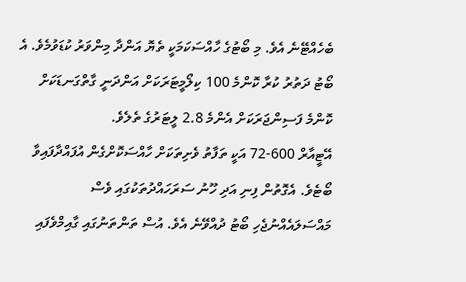ބެހެއްޓޭނެ އެވެ. މި ބޯޓުގެ ހާއްސަކަމަކީ ތެޔޮ އަންދާ މިންވަރު ކުޑަވުމެވެ. އެ ބޯޓު ދަތުރު ކުރާ ކޮންމެ 100 ކިލޯމީޓަރަކަށް އަންދަނީ ގާތްގަނޑަކަށް ކޮންމެ ފަސިންޖަރަކަށް އެންމެ 2.8 ލީޓަރުގެ ތެލެވެ.
އޭޓީއާރް 600-72 އަކީ ތަފާތު ވެށިތަކަށް ހާއްސަކޮށްގެން އުފައްދާފައިވާ ބޯޓެވެ. އެގޮތުން ފިނި އަދި ހޫނު ސަރަހައްދުތަކުގައި ވެސް މައްސަލައެއްނުޖެހި ބޯޓު ދުއްވޭނެ އެވެ. އުސް ތަންތަނުގައި ގާއިމްވެފައި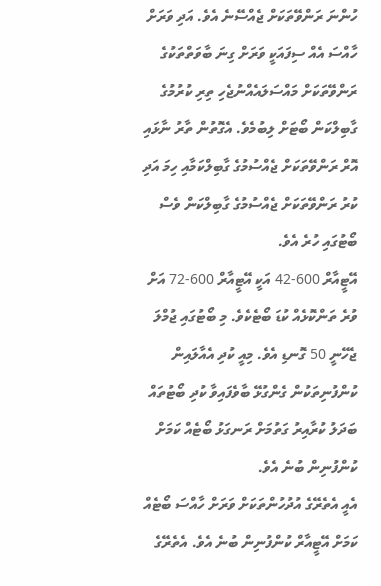ހުންނަ ރަންވޭތަކަށް ޖެއްސޭނެ އެވެ. އަދި ވަރަށް ހާއްސަ އެއް ސިފައަކީ ވަރަށް ގިނަ ބާވަތްތަކުގެ ރަންވޭތަކަށް މައްސަލައެއްނުޖެހި ތިރި ކުރުމުގެ ގާބިލްކަން ބޯޓަށް ލިބުމެވެ. އެގޮތުން ތާރު ނާޅައި އޮރް ރަންވޭތަކަށް ޖެއްސުމުގެ ގާބިލްކަމާއި ހިމަ އަދި ކުރު ރަންވޭތަކަށް ޖެއްސުމުގެ ގާބިލްކަން ވެސް ބޯޓުގައި ހުރެ އެވެ.
އޭޓީއާރް 600-42 އަކީ އޭޓީއާރް 600-72 އަށް ވުރެ ތަންކޮޅެއް ކުޑަ ބޯޓެކެވެ. މި ބޯޓުގައި ޖުމްލަ ޖެހޭނީ 50 ގޮނޑި އެވެ. މިއީ ކުދި އެއާލައިން ކުންފުނިތަކުން ގެންގުޅޭ ބާވެފައިވާ ކުދި ބޯޓުތައް ބަދަލު ކުރާއިރު ގަތުމަށް ރަނގަޅު ބޯޓެއް ކަމަށް ކުންފުނިން ބުނެ އެވެ.
އެއީ އެތެރޭގެ އުދުހުންތަކަށް ވަރަށް ހާއްސަ ބޯޓެއް ކަމަށް އޭޓީއާރް ކުންފުނިން ބުނެ އެވެ. އެތެރޭގެ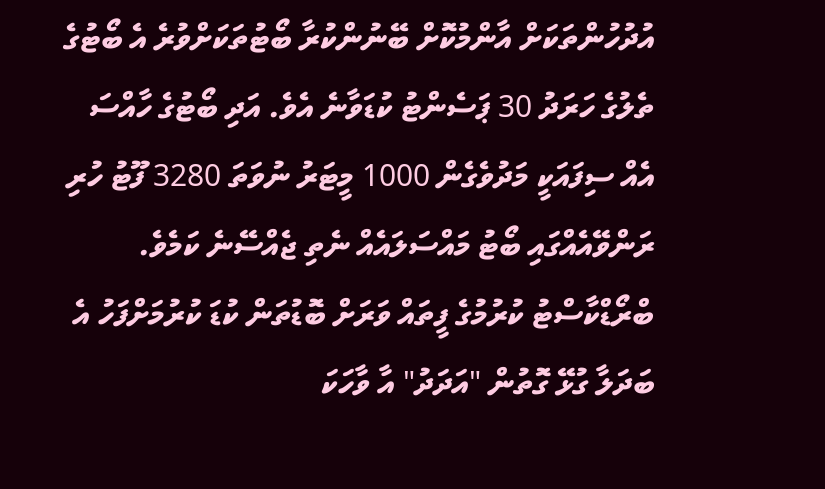އުދުހުންތަކަށް އާންމުކޮށް ބޭނުންކުރާ ބޯޓުތަކަށްވުރެ އެ ބޯޓުގެ ތެލުގެ ހަރަދު 30 ޕަސެންޓު ކުޑަވާނެ އެވެ. އަދި ބޯޓުގެ ހާއްސަ އެއް ސިފައަކީ މަދުވެގެން 1000 މީޓަރު ނުވަތަ 3280 ފޫޓު ހުރި ރަންވޭއެއްގައި ބޯޓު މައްސަލައެއް ނެތި ޖެއްސޭނެ ކަމެވެ.
ބްރޯޑްކާސްޓު ކުރުމުގެ ފީތައް ވަރަށް ބޮޑުތަން ކުޑަ ކުރުމަށްފަހު އެ ބަދަލާ ގުޅޭ ގޮތުން "އަދަދު" އާ ވާހަކަ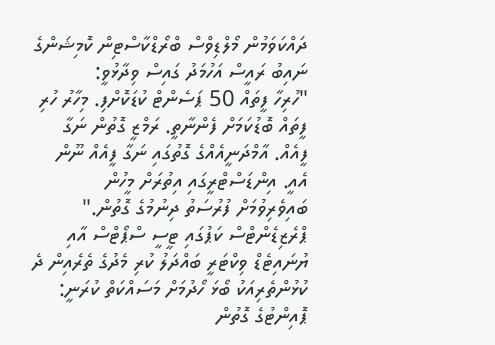ދައްކަވަމުން މޯލްޑިވްސް ބްރޯޑްކާސްޓިން ކޮމިޝަންގެ ނައިބު ރައީސް އަހުމަދު ގައިސް ވިދާޅުވީ:
"ހުރިހާ ފީތައް 50 ޕަސެންޓް ކުޑަކޮށްފި. މިހާރު ހުރި ފީތައް ބޮޑުކަމަށް ފެންނާތީ. ރަމްޒީ ގޮތުން ނަގާ ފީއެއް. އާމްދަނީއެއްގެ ގޮތުގައި ނަގާ ފީއެއް ނޫން އެއީ. އިންޑަސްޓްރީގައި އިތުރަށް މީހުން ބައިވެރިވުމަށް ފުރުސަތު ދިނުމުގެ ގޮތުން."
ޕްރެޒިޑެންޓްސް ކަޕުގައި ޓީސީ ސްޕޯޓްސް އާއި ޔުނައިޓެޑް ވިކްޓަރީ ބައްދަލު ކުރި މެދުގެ ތެރެއިން ދެ ކުޅުންތެރިއަކު ބޯޅަ ހޯދުމަށް މަސައްކަތް ކުރަނީ: ޕޮއިންޓުގެ ގޮތުން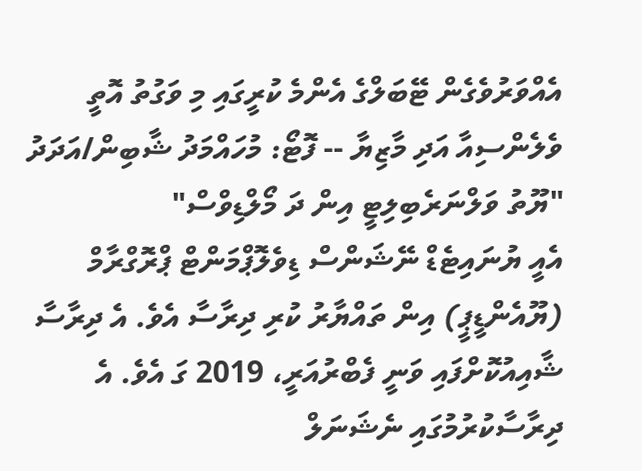އެއްވަރުވެގެން ޓޭބަލްގެ އެންމެ ކުރީގައި މި ވަގުތު އޮތީ ވެލެންސިއާ އަދި މާޒިޔާ -- ފޮޓޯ: މުހައްމަދު ޝާބިން/އަދަދު
"ޔޫތު ވަލްނަރެބިލިޓީ އިން ދަ މޯލްޑިވްސް"
އެއީ ޔުނައިޓެޑް ނޭޝަންސް ޑިވެލޮޕްމަންޓް ޕްރޮގްރާމް (ޔޫއެންޑީޕީ) އިން ތައްޔާރު ކުރި ދިރާސާ އެވެ. އެ ދިރާސާ ޝާއިއުކޮށްފައި ވަނީ ފެބްރުއަރީ، 2019 ގަ އެވެ. އެ ދިރާސާކުރުމުގައި ނެޝަނަލް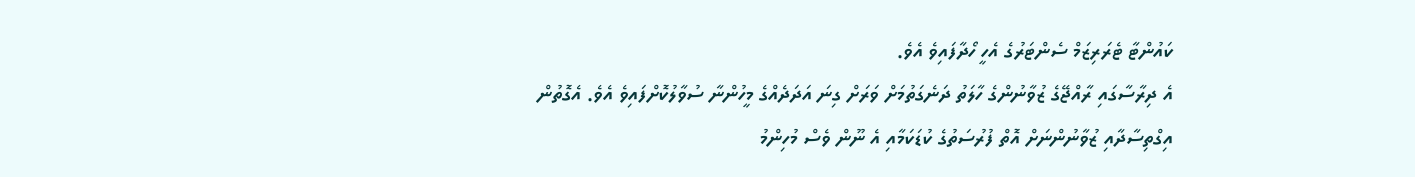ކައުންޓާ ޓެރަރިޒަމް ސެންޓަރުގެ އެހީ ހޯދާފައިވެ އެވެ.
އެ ދިރާސާގައި ރާއްޖޭގެ ޒުވާނުންގެ ހާލަތު ދަނެގަތުމަށް ވަރަށް ގިނަ އަދަދެއްގެ މީހުންނާ ސުވާލުކޮށްފައިވެ އެވެ. އެގޮތުން އިގްތިސާދާއި ޒުވާނުންނަށް އޮތް ފުރުސަތުގެ ކުޑަކަމާއި އެ ނޫން ވެސް މުހިންމު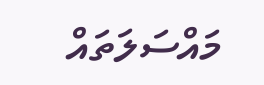މައްސަލަތައް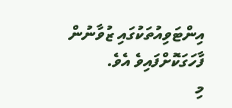އިންޓަވިއުތަކުގައި ޒުވާނުން ފާހަގަކޮށްފައިވެ އެވެ.
މި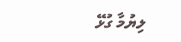ލިޔުމާ ގުޅޭ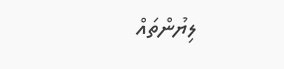ލިޔުންތައް